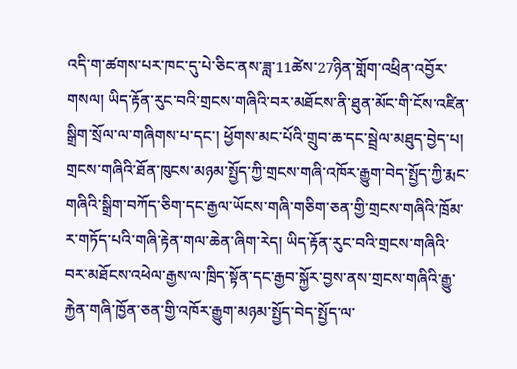འདི་ག་ཚགས་པར་ཁང་དུ་པེ་ཅིང་ནས་ཟླ་11ཚེས་27ཉིན་གློག་འཕྲིན་འབྱོར་གསལ། ཡིད་རྟོན་རུང་བའི་གྲངས་གཞིའི་བར་མཐོངས་ནི་ཐུན་མོང་གི་ངོས་འཛིན་སྒྲིག་སྲོལ་ལ་གཞིགས་པ་དང་། ཕྱོགས་མང་པོའི་གྲུབ་ཆ་དང་སྦྲེལ་མཐུད་བྱེད་པ། གྲངས་གཞིའི་ཐོན་ཁུངས་མཉམ་སྤྱོད་ཀྱི་གྲངས་གཞི་འཁོར་རྒྱུག་བེད་སྤྱོད་ཀྱི་རྨང་གཞིའི་སྒྲིག་བཀོད་ཅིག་དང་རྒྱལ་ཡོངས་གཞི་གཅིག་ཅན་གྱི་གྲངས་གཞིའི་ཁྲོམ་ར་གཏོད་པའི་གཞི་རྟེན་གལ་ཆེན་ཞིག་རེད། ཡིད་རྟོན་རུང་བའི་གྲངས་གཞིའི་བར་མཐོངས་འཕེལ་རྒྱས་ལ་ཁྲིད་སྟོན་དང་རྒྱབ་སྐྱོར་བྱས་ནས་གྲངས་གཞིའི་རྒྱུ་རྐྱེན་གཞི་ཁྱོན་ཅན་གྱི་འཁོར་རྒྱུག་མཉམ་སྤྱོད་བེད་སྤྱོད་ལ་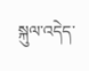སྐུལ་འདེད་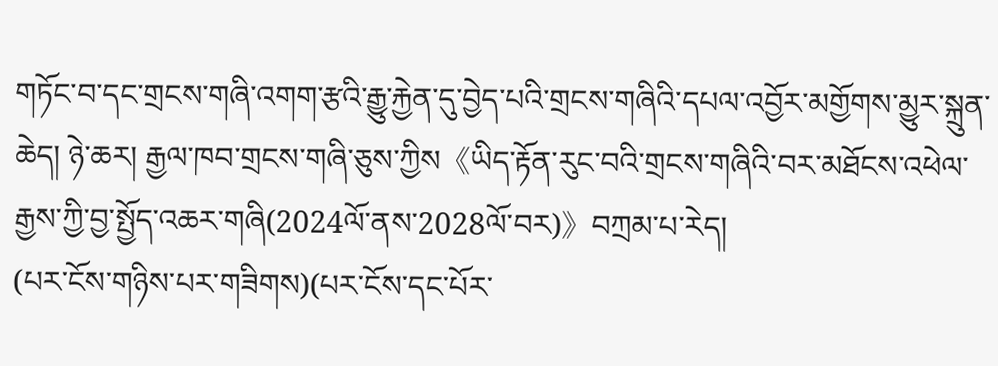གཏོང་བ་དང་གྲངས་གཞི་འགག་རྩའི་རྒྱུ་རྐྱེན་དུ་བྱེད་པའི་གྲངས་གཞིའི་དཔལ་འབྱོར་མགྱོགས་མྱུར་སྐྲུན་ཆེད། ཉེ་ཆར། རྒྱལ་ཁབ་གྲངས་གཞི་ཅུས་ཀྱིས《ཡིད་རྟོན་རུང་བའི་གྲངས་གཞིའི་བར་མཐོངས་འཕེལ་རྒྱས་ཀྱི་བྱ་སྤྱོད་འཆར་གཞི(2024ལོ་ནས་2028ལོ་བར)》བཀྲམ་པ་རེད།
(པར་ངོས་གཉིས་པར་གཟིགས)(པར་ངོས་དང་པོར་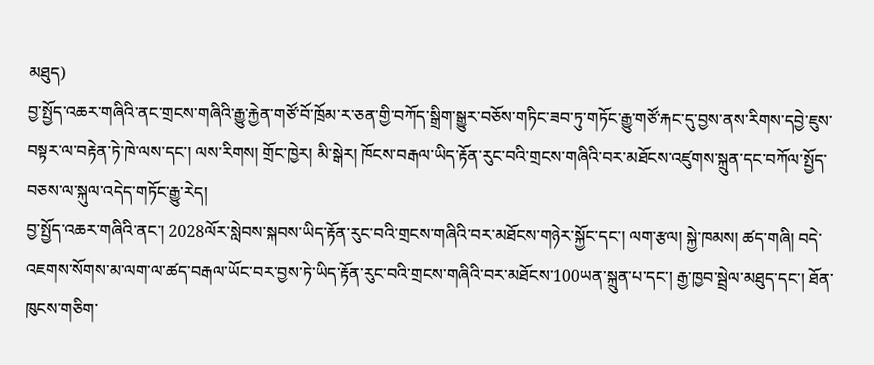མཐུད)
བྱ་སྤྱོད་འཆར་གཞིའི་ནང་གྲངས་གཞིའི་རྒྱུ་རྐྱེན་གཙོ་བོ་ཁྲོམ་ར་ཅན་གྱི་བཀོད་སྒྲིག་སྒྱུར་བཅོས་གཏིང་ཟབ་ཏུ་གཏོང་རྒྱུ་གཙོ་རྐང་དུ་བྱས་ནས་རིགས་དབྱེ་ཇུས་བསྟར་ལ་བརྟེན་ཏེ་ཁེ་ལས་དང་། ལས་རིགས། གྲོང་ཁྱེར། མི་སྒེར། ཁོངས་བརྒལ་ཡིད་རྟོན་རུང་བའི་གྲངས་གཞིའི་བར་མཐོངས་འཛུགས་སྐྲུན་དང་བཀོལ་སྤྱོད་བཅས་ལ་སྐུལ་འདེད་གཏོང་རྒྱུ་རེད།
བྱ་སྤྱོད་འཆར་གཞིའི་ནང་། 2028ལོར་སླེབས་སྐབས་ཡིད་རྟོན་རུང་བའི་གྲངས་གཞིའི་བར་མཐོངས་གཉེར་སྐྱོང་དང་། ལག་རྩལ། སྐྱེ་ཁམས། ཚད་གཞི། བདེ་འཇགས་སོགས་མ་ལག་ལ་ཚད་བརྒལ་ཡོང་བར་བྱས་ཏེ་ཡིད་རྟོན་རུང་བའི་གྲངས་གཞིའི་བར་མཐོངས་100ཡན་སྐྲུན་པ་དང་། རྒྱ་ཁྱབ་སྦྲེལ་མཐུད་དང་། ཐོན་ཁུངས་གཅིག་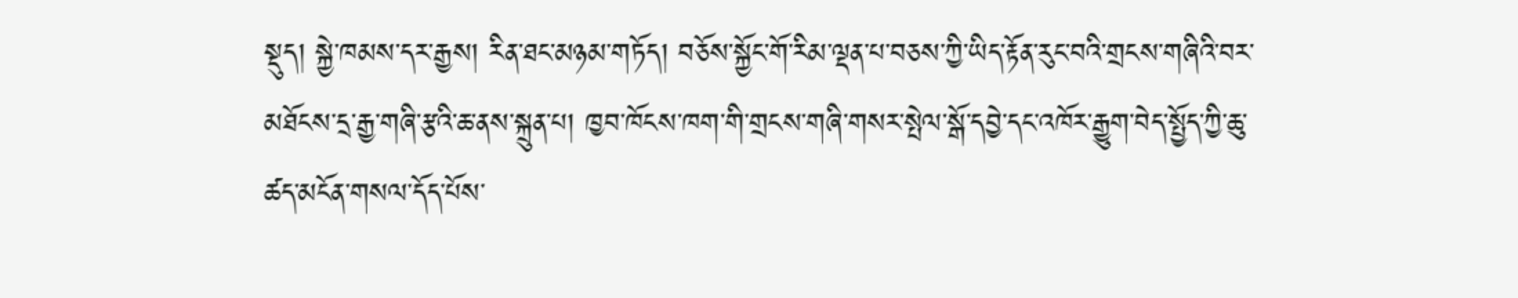སྡུད། སྐྱེ་ཁམས་དར་རྒྱས། རིན་ཐང་མཉམ་གཏོད། བཅོས་སྐྱོང་གོ་རིམ་ལྡན་པ་བཅས་ཀྱི་ཡིད་རྟོན་རུང་བའི་གྲངས་གཞིའི་བར་མཐོངས་དྲ་རྒྱ་གཞི་རྩའི་ཆ་ནས་སྐྲུན་པ། ཁྱབ་ཁོངས་ཁག་གི་གྲངས་གཞི་གསར་སྤེལ་སྒོ་དབྱེ་དང་འཁོར་རྒྱུག་བེད་སྤྱོད་ཀྱི་ཆུ་ཚད་མངོན་གསལ་དོད་པོས་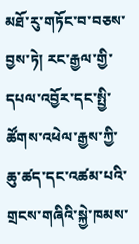མཐོ་རུ་གཏོང་བ་བཅས་བྱས་ཏེ། རང་རྒྱལ་གྱི་དཔལ་འབྱོར་དང་སྤྱི་ཚོགས་འཕེལ་རྒྱས་ཀྱི་ཆུ་ཚད་དང་འཚམ་པའི་གྲངས་གཞིའི་སྐྱེ་ཁམས་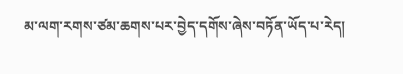མ་ལག་རགས་ཙམ་ཆགས་པར་བྱེད་དགོས་ཞེས་བཏོན་ཡོད་པ་རེད།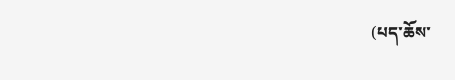(པད་ཆོས་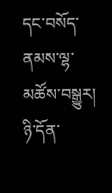དང་བསོད་ནམས་ལྷ་མཚོས་བསྒྱུར། ཉི་དོན་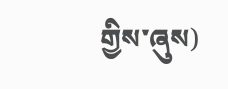གྱིས་ཞུས)